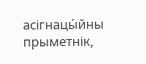асігнацы́йны
прыметнік,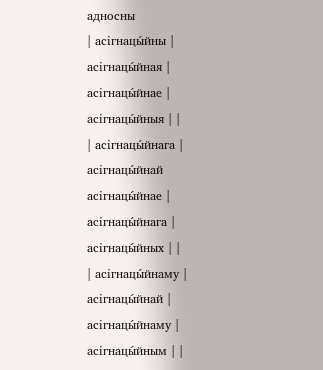адносны
| асігнацы́йны | асігнацы́йная | асігнацы́йнае | асігнацы́йныя | |
| асігнацы́йнага | асігнацы́йнай асігнацы́йнае |
асігнацы́йнага | асігнацы́йных | |
| асігнацы́йнаму | асігнацы́йнай | асігнацы́йнаму | асігнацы́йным | |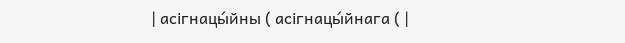| асігнацы́йны ( асігнацы́йнага ( |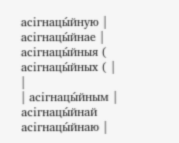асігнацы́йную | асігнацы́йнае | асігнацы́йныя ( асігнацы́йных ( |
|
| асігнацы́йным | асігнацы́йнай асігнацы́йнаю |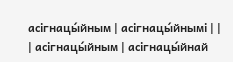асігнацы́йным | асігнацы́йнымі | |
| асігнацы́йным | асігнацы́йнай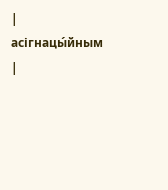| асігнацы́йным |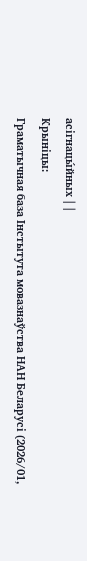асігнацы́йных | |
Крыніцы:
Граматычная база Інстытута мовазнаўства НАН Беларусі (2026/01,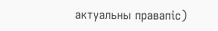актуальны правапіс)